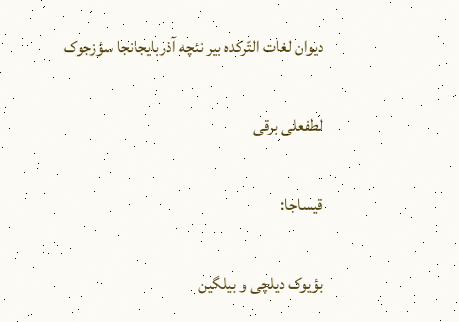دیوان لغات التّرکده بیر نئچه آذربایجانجا سؤزجوک

لطفعلی برقی

قیساجا:

بؤیوک دیلچی و بیلگین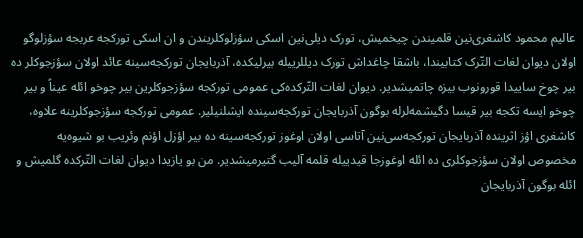عالیم محمود کاشغری‌نین قلمیندن چیخمیش، تورک دیلی‌نین اسکی سؤزلوکلریندن و ان اسکی تورکجه عربجه سؤزلوگو اولان دیوان لغات التّرک کتابیندا، باشقا چاغداش تورک دیللرییله بیرلیکده، آذربایجان تورکجه‌سینه عائد اولان سؤزجوکلر ده بیر چوخ ساییدا قورونوب بیزه چاتمیشدیر. دیوان لغات التّرکده‌کی عمومی تورکجه سؤزجوکلرین بیر چوخو ائله عیناً و بیر چوخو ایسه تکجه بیر قیسا دگیشمه‌لرله بوگون آذربایجان تورکجه‌سینده ایشلنیلیر. عمومی تورکجه سؤزجوکلرینه علاوه، کاشغری اؤز اثرینده آذربایجان تورکجه‌سی‌نین آتاسی اولان اوغوز تورکجه‌سینه ده بیر اؤزل اؤنم وئریب بو شیوه‌یه مخصوص اولان سؤزجوکلری ده ائله اوغوزجا قیدییله قلمه آلیب گتیرمیشدیر. من بو یازیدا دیوان لغات التّرکده گلمیش و ائله بوگون آذربایجان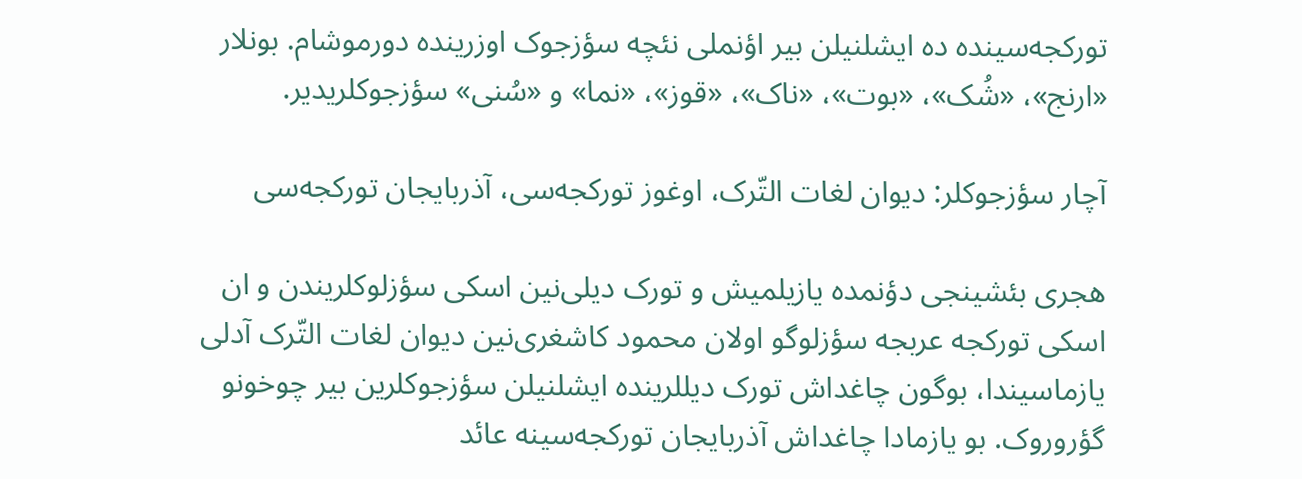تورکجه‌سینده ده ایشلنیلن بیر اؤنملی نئچه سؤزجوک اوزرینده دورموشام. بونلار «ارنج»، «شُک»، «بوت»، «ناک»، «قوز»، «نما» و «سُنی» سؤزجوکلریدیر.

آچار سؤزجوکلر: دیوان لغات التّرک، اوغوز تورکجه‌سی، آذربایجان تورکجه‌سی

هجری بئشینجی دؤنمده یازیلمیش و تورک دیلی‌نین اسکی سؤزلوکلریندن و ان اسکی تورکجه عربجه سؤزلوگو اولان محمود کاشغری‌نین دیوان لغات التّرک آدلی یازماسیندا، بوگون چاغداش تورک دیللرینده ایشلنیلن سؤزجوکلرین بیر چوخونو گؤروروک. بو یازمادا چاغداش آذربایجان تورکجه‌سینه عائد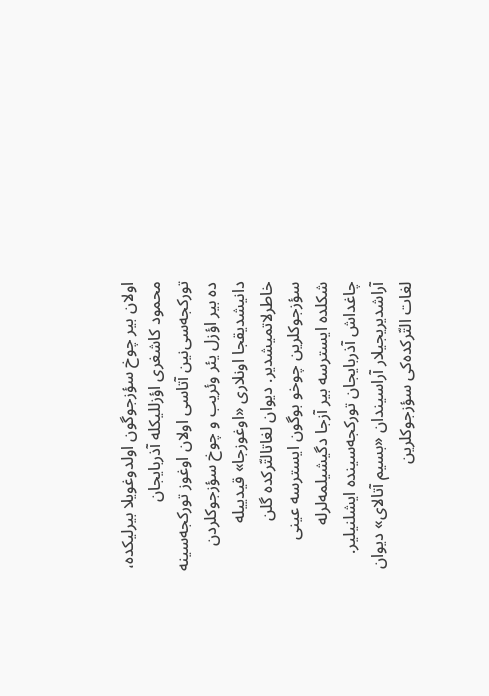اولان بیر چوخ سؤزجوگون اولدوغویلا بیرلیکده، محمود کاشغری اؤزللیکله آذربایجان تورکجه‌سی‌نین آتاسی اولان اوغوز تورکجه‌سینه ده بیر اؤزل یئر وئریب و چوخ سؤزجوکلردن دانیشدیقجا اونلاری «اوغوزجا» قیدییله خاطرلاتمیشدیر. دیوان لغاتالتّرکده گلن سؤزجوکلرین چوخو بوگون ایسترسه عینی شکلده ایسترسه بیر آزجا دگیشیلمه‌لرله چاغداش آذربایجان تورکجه‌سینده ایشلنیلیر. آراشدیریجیلار آراسیندان «بسیم آتالای» دیوان لغات التّرکده‌کی سؤزجوکلرین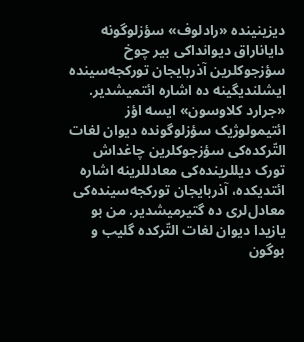دیزینینده «رادلوف» سؤزلوگونه دایاناراق دیوانداکی بیر چوخ سؤزجوکلرین آذربایجان تورکجه‌سینده ایشلندیگینه ده اشاره ائتمیشدیر. «جرارد کلاوسون» ایسه اؤز ائتیمولوژیک سؤزلوگونده دیوان لغات التّرکده‌کی سؤزجوکلرین چاغداش تورک دیللرینده‌کی معادللرینه اشاره ائتدیکده، آذربایجان تورکجه‌سینده‌کی معادل‌لری ده گتیرمیشدیر. من بو یازیدا دیوان لغات التّرکده گلیب و بوگون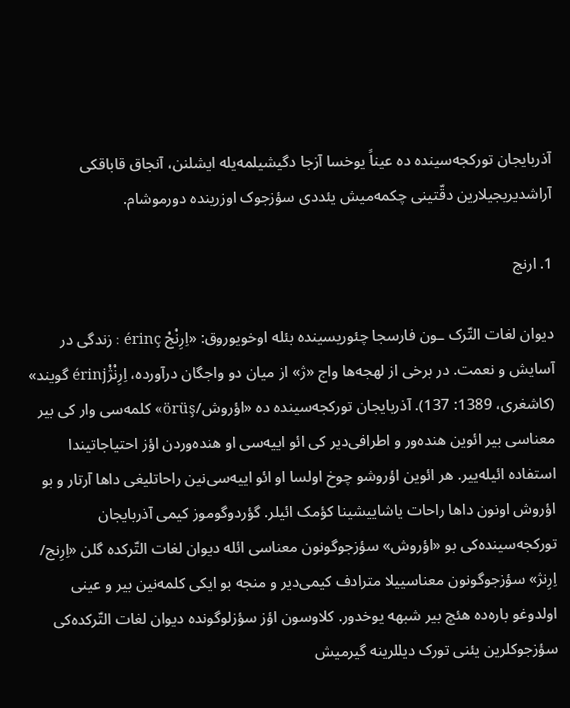آذربایجان تورکجه‌سینده ده عیناً یوخسا آزجا دگیشیلمه‌یله ایشلنن، آنجاق قاباقکی آراشدیریجیلارین دقّتینی چکمه‌میش یئددی سؤزجوک اوزرینده دورموشام.

1. ارنج

دیوان لغات التّرک ـون فارسجا چئوریسینده بئله اوخویوروق: «اِرِنْجْ érinç : زندگی در آسایش و نعمت. در برخی از لهجه‌ها واج «ژ» از میان دو واجگان درآورده، اِرِنْژْérinj گویند» (کاشغری، 1389: 137). آذربایجان تورکجه‌سینده ده «اؤروش/örüş» کلمه‌سی وار کی بیر معناسی بیر ائوین هنده‌ور و اطرافی‌دیر کی ائو اییه‌سی او هنده‌وردن اؤز احتیاجاتیندا استفاده ائیله‌ییر. هر ائوین اؤروشو چوخ اولسا او ائو اییه‌سی‌نین راحاتلیغی داها آرتار و بو اؤروش اونون داها راحات یاشاییشینا کؤمک ائیلر. گؤردوگوموز کیمی آذربایجان تورکجه‌سینده‌کی بو «اؤروش» سؤزجوگونون معناسی ائله دیوان لغات التّرکده گلن «اِرِنج/ اِرِنژ» سؤزجوگونون معناسییلا مترادف کیمی‌دیر و منجه بو ایکی کلمه‌نین بیر و عینی اولدوغو باره‌ده هئچ بیر شبهه یوخدور. کلاوسون اؤز سؤزلوگونده دیوان لغات التّرکده‌کی سؤزجوکلرین یئنی تورک دیللرینه گیرمیش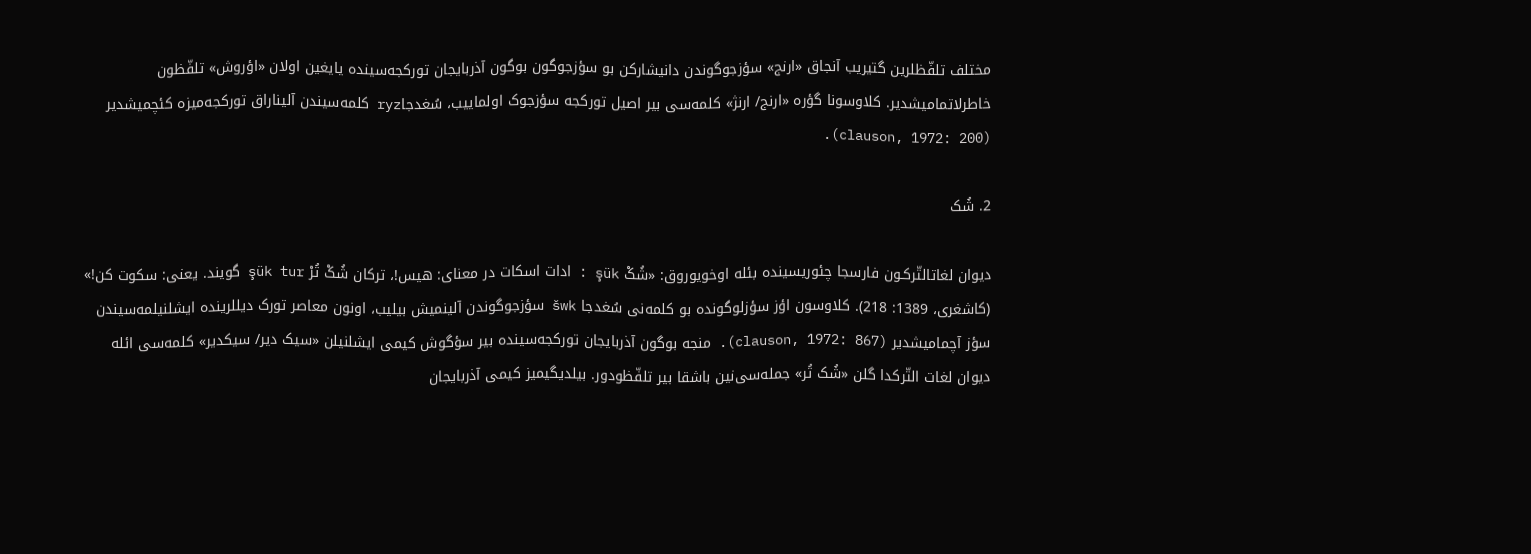مختلف تلفّظلرین گتیریب آنجاق «ارنج» سؤزجوگوندن دانیشارکن بو سؤزجوگون بوگون آذربایجان تورکجه‌سینده یایغین اولان «اؤروش» تلفّظون خاطرلاتمامیشدیر. کلاوسونا گؤره «ارنج/ ارنژ» کلمه‌سی بیر اصیل تورکجه سؤزجوک اولماییب، سُغدجاryz کلمه‌سیندن آلیناراق تورکجه‌میزه کئچمیشدیر (clauson, 1972: 200).

2. شُک

دیوان لغاتالتّرکـون فارسجا چئوریسینده بئله اوخویوروق: «شُکْ şük : ادات اسکات در معنای: هیس!، ترکان شُکْ تُرْ şük tur گویند. یعنی: سکوت کن!» (کاشغری، 1389: 218). کلاوسون اؤز سؤزلوگونده بو کلمه‌نی سُغدجا šwk سؤزجوگوندن آلینمیش بیلیب، اونون معاصر تورک دیللرینده ایشلنیلمه‌سیندن سؤز آچمامیشدیر (clauson, 1972: 867). منجه بوگون آذربایجان تورکجه‌سینده بیر سؤگوش کیمی ایشلنیلن «سیک دیر/ سیکدیر» کلمه‌سی ائله دیوان لغات التّرکدا گلن «شُک تُر» جمله‌سی‌نین باشقا بیر تلفّظودور. بیلدیگیمیز کیمی آذربایجان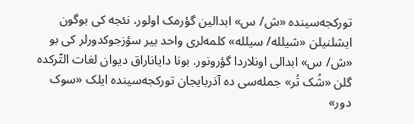تورکجه‌سینده «ش/ س» ابدالین گؤرمک اولور، نئجه کی بوگون ایشلنیلن «شیلله/ سیلله» کلمه‌لری واحد بیر سؤزجوکدورلر کی بو «ش/ س» ابدالی اونلاردا گؤرونور. بونا دایاناراق دیوان لغات التّرکده گلن «شُک تُر» جمله‌سی ده آذربایجان تورکجه‌سینده ایلک «سوک دور»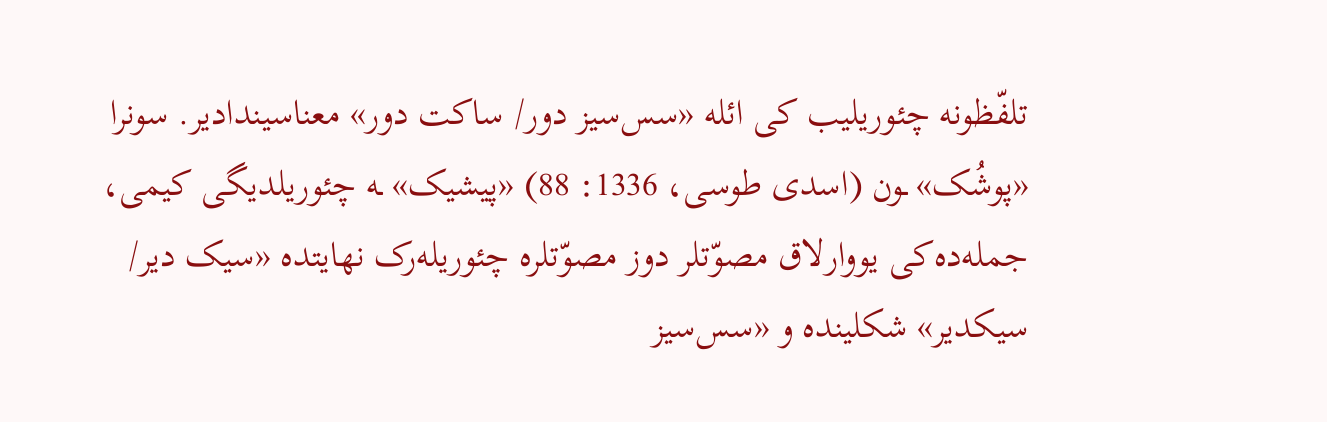تلفّظونه چئوریلیب کی ائله «سس‌سیز دور/ ساکت دور» معناسیندادیر. سونرا «پوشُک» ـون (اسدی طوسی، 1336: 88) «پیشیک» ـه چئوریلدیگی کیمی، جمله‌ده‌کی یووارلاق مصوّتلر دوز مصوّتلره چئوریله‌رک نهایتده «سیک دیر/ سیکدیر» شکلینده و «سس‌سیز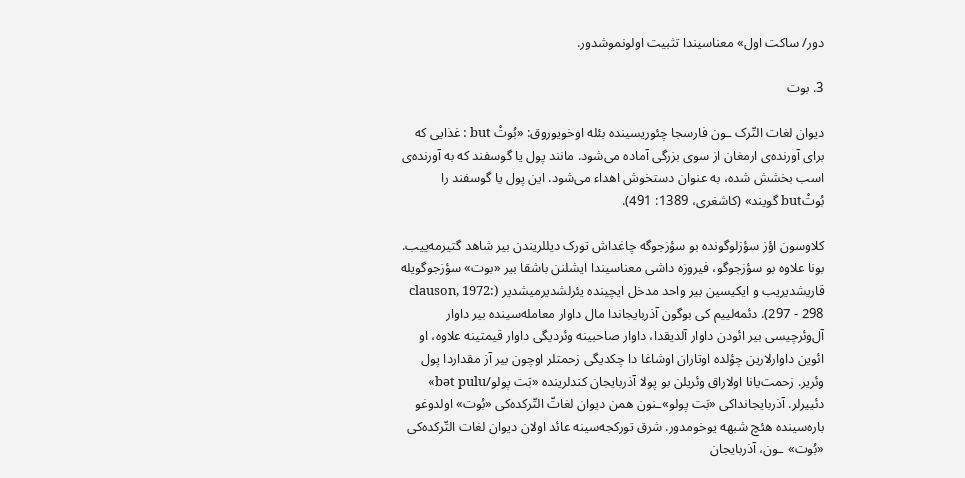دور/ ساکت اول» معناسیندا تثبیت اولونموشدور.

3. بوت

دیوان لغات التّرک ـون فارسجا چئوریسینده بئله اوخویوروق: «بُوتْ but : غذایی که برای آورنده‌ی ارمغان از سوی بزرگی آماده می‌شود. مانند پول یا گوسفند که به آورنده‌ی اسب بخشش شده، به عنوان دستخوش اهداء می‌شود. این پول یا گوسفند را بُوتْbut گویند» (کاشغری، 1389: 491).

کلاوسون اؤز سؤزلوگونده بو سؤزجوگه چاغداش تورک دیللریندن بیر شاهد گتیرمه‌ییب. بونا علاوه بو سؤزجوگو، فیروزه داشی معناسیندا ایشلنن باشقا بیر «بوت» سؤزجوگویله قاریشدیریب و ایکیسین بیر واحد مدخل ایچینده یئرلشدیرمیشدیر (clauson, 1972: 297 - 298). دئمه‌لییم کی بوگون آذربایجاندا مال داوار معامله‌سینده بیر داوار آل‌وئرچیسی بیر ائودن داوار آلدیقدا، داوار صاحبینه وئردیگی داوار قیمتینه علاوه، او ائوین داوارلارین چؤلده اوتاران اوشاغا دا چکدیگی زحمتلر اوچون بیر آز مقداردا پول وئریر. زحمت‌یانا اولاراق وئریلن بو پولا آذربایجان کندلرینده «بَت پولو/bǝt pulu» دئییرلر. آذربایجانداکی «بَت پولو»ـنون همن دیوان لغاتّ التّرکده‌کی «بُوت» اولدوغو باره‌سینده هئچ شبهه یوخومدور. شرق تورکجه‌سینه عائد اولان دیوان لغات التّرکده‌کی «بُوت» ـون، آذربایجان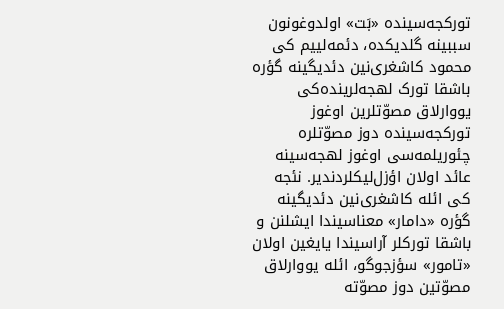تورکجه‌سینده «بَت» اولدوغونون سببینه گلدیکده، دئمه‌لییم کی محمود کاشغری‌نین دئدیگینه گؤره باشقا تورک لهجه‌لرینده‌کی یووارلاق مصوّتلرین اوغوز تورکجه‌سینده دوز مصوّتلره چئوریلمه‌سی اوغوز لهجه‌سینه عائد اولان اؤزل‌لیکلردندیر. نئجه کی ائله کاشغری‌نین دئدیگینه گؤره «دامار» معناسیندا ایشلنن و باشقا تورکلر آراسیندا یایغین اولان «تامور» سؤزجوگو، ائله یووارلاق مصوّتین دوز مصوّته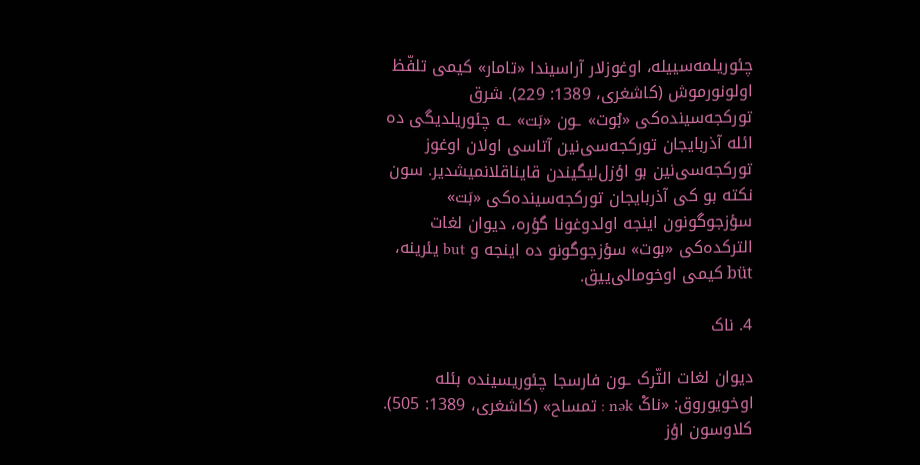چئوریلمه‌سییله، اوغوزلار آراسیندا «تامار» کیمی تلفّظ اولونورموش (کاشغری، 1389: 229). شرق تورکجه‌سینده‌کی «بُوت» ـون «بَت» ـه چئوریلدیگی ده ائله آذربایجان تورکجه‌سی‌نین آتاسی اولان اوغوز تورکجه‌سی‌نین بو اؤزل‌لیگیندن قایناقلانمیشدیر. سون نکته بو کی آذربایجان تورکجه‌سینده‌کی «بَت» سؤزجوگونون اینجه اولدوغونا گؤره، دیوان لغات الترکده‌کی «بوت» سؤزجوگونو ده اینجه و but یئرینه، büt کیمی اوخومالی‌ییق.

4. ناک

دیوان لغات التّرک ـون فارسجا چئوریسینده بئله اوخویوروق: «ناکْ nǝk : تمساح» (کاشغری، 1389: 505). کلاوسون اؤز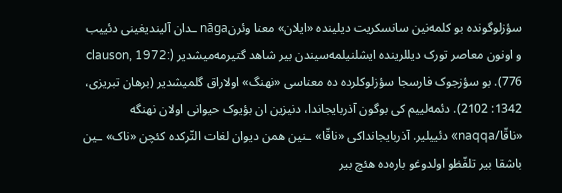سؤزلوگونده بو کلمه‌نین سانسکریت دیلینده «ایلان» معنا وئرنnāga ـدان آلیندیغینی دئییب و اونون معاصر تورک دیللرینده ایشلنیلمه‌سیندن بیر شاهد گتیرمه‌میشدیر (clauson, 1972: 776). بو سؤزجوک فارسجا سؤزلوکلرده ده معناسی «نهنگ» اولاراق گلمیشدیر (برهان تبریزی، 1342: 2102). دئمه‌لییم کی بوگون آذربایجاندا، دنیزین ان بؤیوک حیوانی اولان نهنگه «ناقّا/naqqa» دئییلیر. آذربایجانداکی «ناقّا» ـنین همن دیوان لغات التّرکده کئچن «ناک» ـین باشقا بیر تلفّظو اولدوغو باره‌ده هئچ بیر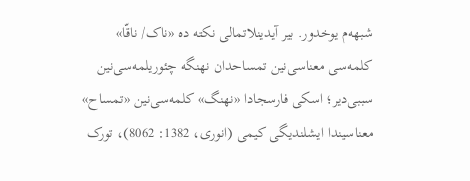شبهه‌م یوخدور. بیر آیدینلاتمالی نکته ده «ناک/ ناقّا» کلمه‌سی معناسی‌نین تمساحدان نهنگه چئوریلمه‌سی‌نین سببی‌دیر؛ اسکی فارسجادا «نهنگ» کلمه‌سی‌نین «تمساح» معناسیندا ایشلندیگی کیمی (انوری، 1382: 8062)، تورک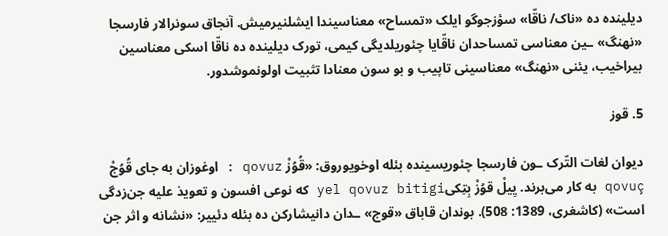دیلینده ده «ناک/ ناقّا» سؤزجوگو ایلک «تمساح» معناسیندا ایشلنیرمیش. آنجاق سونرالار فارسجا «نهنگ» ـین معناسی تمساحدان ناقّایا چئوریلدیگی کیمی، تورک دیلینده ده ناقّا اسکی معناسین بیراخیب، یئنی «نهنگ» معناسینی تاپیب و بو سون معنادا تثبیت اولونموشدور.

5. قوز

دیوان لغات التّرک ـون فارسجا چئوریسینده بئله اوخویوروق: «قُوُزْ qovuz : اوغوزان به جای قُوُجْ qovuç به کار می‌برند. یِیلْ قوُزْ بِتِکیyel qovuz bitigi که نوعی افسون و تعویذ علیه جن‌زدگی است» (کاشغری، 1389: 508). بوندان قاباق «قوج» ـدان دانیشارکن ده بئله دئییر: «نشانه و اثر جن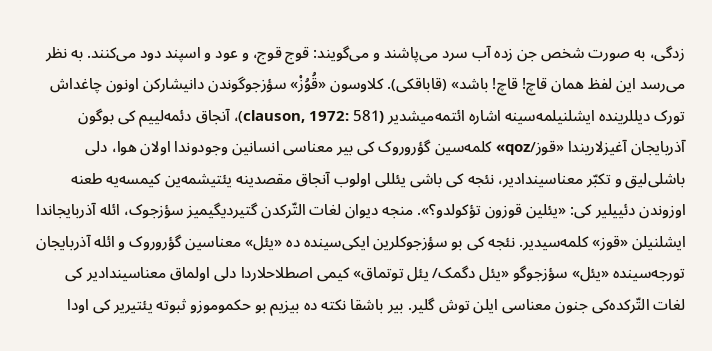زدگی، به صورت شخص جن زده آب سرد می‌پاشند و می‌گویند: قوج قوج، و عود و اسپند دود می‌کنند. به نظر می‌رسد این لفظ همان قاچ! قاچ! باشد» (قاباقکی). کلاوسون «قُوُزْ» سؤزجوگوندن دانیشارکن اونون چاغداش تورک دیللرینده ایشلنیلمه‌سینه اشاره ائتمه‌میشدیر (clauson, 1972: 581)، آنجاق دئمه‌لییم کی بوگون آذربایجان آغیزلاریندا «قوز/qoz» کلمه‌سین گؤروروک کی بیر معناسی انسانین وجودوندا اولان هوا، دلی باشلی‌لیق و تکبّر معناسیندادیر، نئجه کی باشی یئللی اولوب آنجاق مقصدینه یئتیشمه‌ین کیمسه‌یه طعنه اوزوندن دئییلیر کی: «یئلین قوزون تؤکولدو؟». منجه دیوان لغات التّرکدن گتیردیگیمیز سؤزجوک، ائله آذربایجاندا ایشلنیلن «قوز» کلمه‌سیدیر. نئجه کی بو سؤزجوکلرین ایکی‌سینده ده «یئل» معناسین گؤروروک و ائله آذربایجان تورجه‌سینده «یئل» سؤزجوگو «یئل دگمک/ یئل توتماق» کیمی اصطلاحلاردا دلی اولماق معناسیندادیر کی لغات التّرکده‌کی جنون معناسی ایلن توش گلیر. بیر باشقا نکته ده بیزیم بو حکموموزو ثبوته یئتیریر کی اودا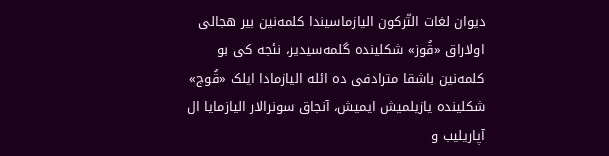دیوان لغات التّرکون الیازماسیندا کلمه‌نین بیر هجالی اولاراق «قُوز» شکلینده گلمه‌سیدیر، نئجه کی بو کلمه‌نین باشقا مترادفی ده ائله الیازمادا ایلک «قُوج» شکلینده یازیلمیش ایمیش، آنجاق سونرالار الیازمایا ال آپاریلیب و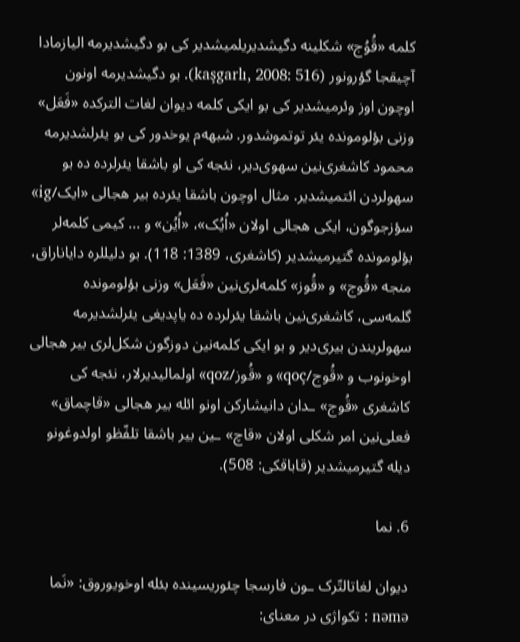کلمه «قُوُج» شکلینه دگیشدیریلمیشدیر کی بو دگیشدیرمه الیازمادا آچیقجا گؤرونور (kaşgarlı, 2008: 516). بو دگیشدیرمه اونون اوچون اوز وئرمیشدیر کی بو ایکی کلمه دیوان لغات الترکده «فَعَل» وزنی بؤلومونده یئر توتموشدور. شبهه‌م یوخدور کی بو یئرلشدیرمه محمود کاشغری‌نین سهوی‌دیر، نئجه کی او باشقا یئرلرده ده بو سهولردن ائتمیشدیر. مثال اوچون باشقا یئرده بیر هجالی «ایک/ig» سؤزجوگون، ایکی هجالی اولان «اُیُک»، «اُیُن» و ... کیمی کلمه‌لر بؤلومونده گتیرمیشدیر (کاشغری، 1389: 118). بو دلیللره دایاناراق، منجه «قُوج» و «قُوز» کلمه‌لری‌نین «فَعَل» وزنی بؤلومونده گلمه‌سی، کاشغری‌نین باشقا یئرلرده ده یاپدیغی یئرلشدیرمه سهولریندن بیری‌دیر و بو ایکی کلمه‌نین دوزگون شکل‌لری بیر هجالی اوخونوب و «قُوج/qoç» و «قُوز/qoz» اولمالیدیرلار، نئجه کی کاشغری «قُوج» ـدان دانیشارکن اونو ائله بیر هجالی «قاچماق» فعلی‌نین امر شکلی اولان «قاچ» ـین بیر باشقا تلفّظو اولدوغونو دیله گتیرمیشدیر (قاباقکی: 508).

6. نما

دیوان لغاتالتّرک ـون فارسجا چئوریسینده بئله اوخویوروق: «نَما nǝmǝ : تکواژی در معنای: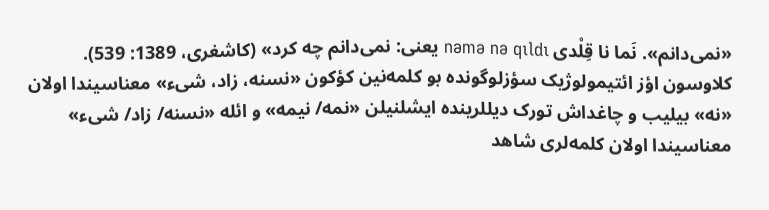«نمی‌دانم». نَما نا قِلْدی nǝmǝ nǝ qıldı یعنی: نمی‌دانم چه کرد» (کاشغری، 1389: 539). کلاوسون اؤز ائتیمولوژیک سؤزلوگونده بو کلمه‌نین کؤکون «نسنه، زاد، شیء» معناسیندا اولان «نه» بیلیب و چاغداش تورک دیللرینده ایشلنیلن «نمه/ نیمه» و ائله «نسنه/ زاد/ شیء» معناسیندا اولان کلمه‌لری شاهد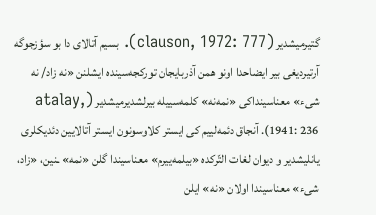گتیرمیشدیر (clauson, 1972: 777). بسیم آتالای دا بو سؤزجوگه آرتیردیغی بیر ایضاحدا اونو همن آذربایجان تورکجه‌سینده ایشلنن «نه زاد/ نه شیء» معناسینداکی «نمه‌نه» کلمه‌سییله بیرلشدیرمیشدیر (atalay, 1941: 236). آنجاق دئمه‌لییم کی ایستر کلاوسونون ایستر آتالایین دئدیکلری یانلیشدیر و دیوان لغات التّرکده «بیلمه‌ییرم» معناسیندا گلن «نمه» ـنین، «زاد، شیء» معناسیندا اولان «نه» ایلن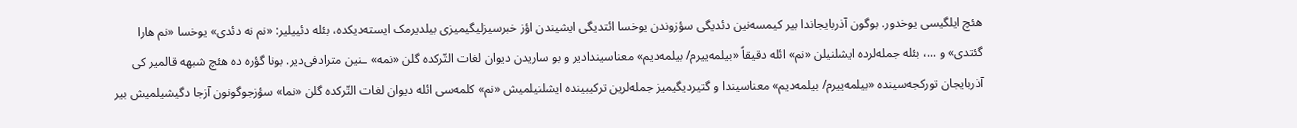هئچ ایلگیسی یوخدور. بوگون آذربایجاندا بیر کیمسه‌نین دئدیگی سؤزوندن یوخسا ائتدیگی ایشیندن اؤز خبرسیزلیگیمیزی بیلدیرمک ایسته‌دیکده، بئله دئییلیر: «نم نه دئدی» یوخسا «نم هارا گئتدی» و ...، بئله جمله‌لرده ایشلنیلن «نم» ائله دقیقاً «بیلمه‌ییرم/ بیلمه‌دیم» معناسیندادیر و بو ساریدن دیوان لغات التّرکده گلن «نمه» ـنین مترادفی‌دیر. بونا گؤره ده هئچ شبهه قالمیر کی آذربایجان تورکجه‌سینده «بیلمه‌ییرم/ بیلمه‌دیم» معناسیندا و گتیردیگیمیز جمله‌لرین ترکیبینده ایشلنیلمیش «نم» کلمه‌سی ائله دیوان لغات التّرکده گلن «نما» سؤزجوگونون آزجا دگیشیلمیش بیر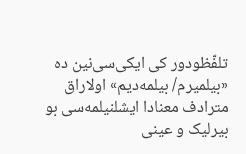تلفّظودور کی ایکی‌سی‌نین ده «بیلمیرم/ بیلمه‌دیم» اولاراق مترادف معنادا ایشلنیلمه‌سی بو بیرلیک و عینی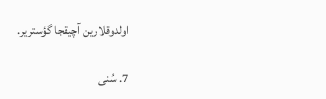اولدوقلارین آچیقجا گؤستریر.

7. سُنی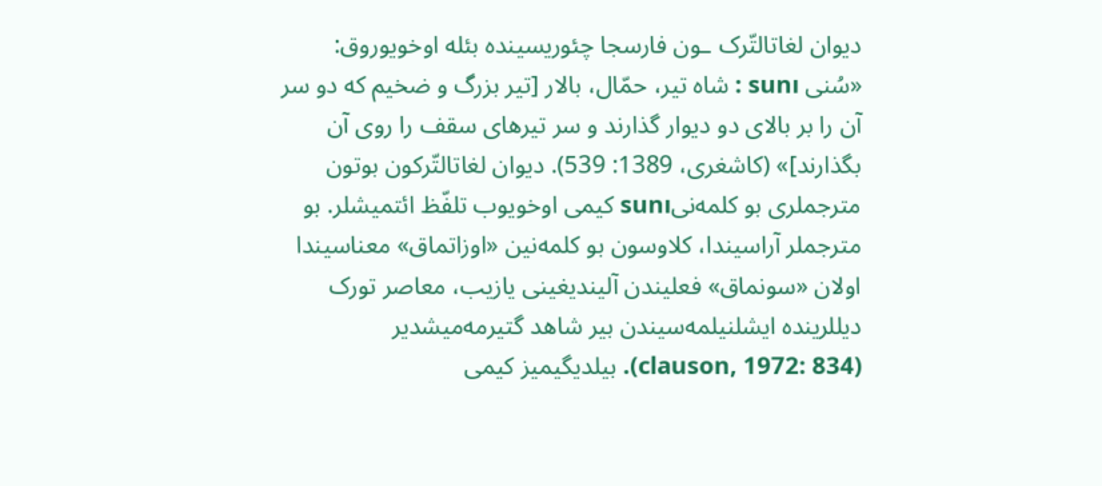دیوان لغاتالتّرک ـون فارسجا چئوریسینده بئله اوخویوروق: «سُنی sunı : شاه تیر، حمّال، بالار [تیر بزرگ و ضخیم که دو سر آن را بر بالای دو دیوار گذارند و سر تیرهای سقف را روی آن بگذارند]» (کاشغری، 1389: 539). دیوان لغاتالتّرکون بوتون مترجملری بو کلمه‌نیsunı کیمی اوخویوب تلفّظ ائتمیشلر. بو مترجملر آراسیندا، کلاوسون بو کلمه‌نین «اوزاتماق» معناسیندا اولان «سونماق» فعلیندن آلیندیغینی یازیب، معاصر تورک دیللرینده ایشلنیلمه‌سیندن بیر شاهد گتیرمه‌میشدیر (clauson, 1972: 834). بیلدیگیمیز کیمی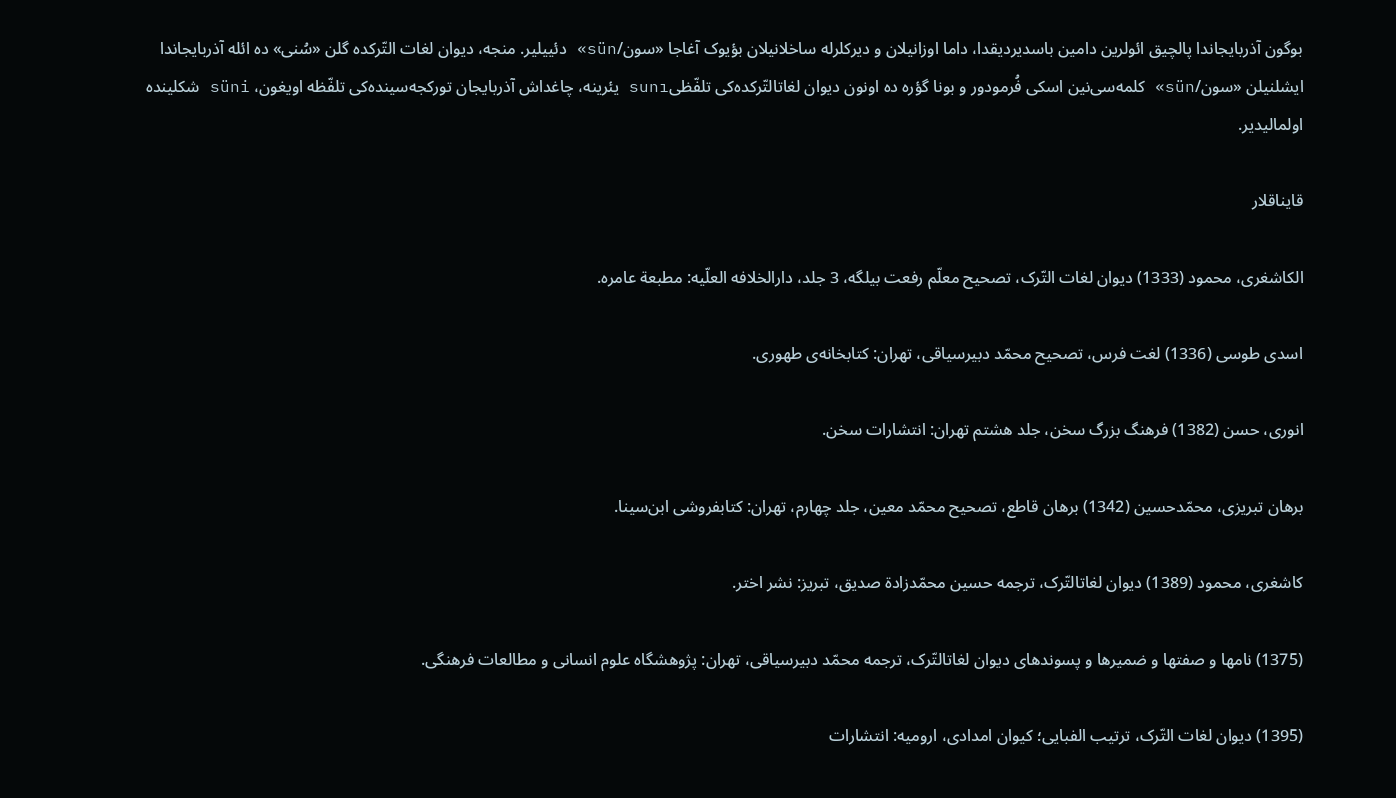بوگون آذربایجاندا پالچیق ائولرین دامین باسدیردیقدا، داما اوزانیلان و دیرکلرله ساخلانیلان بؤیوک آغاجا «سون/sün» دئییلیر. منجه، دیوان لغات التّرکده گلن «سُنی» ده ائله آذربایجاندا ایشلنیلن «سون/sün» کلمه‌سی‌نین اسکی فُرمودور و بونا گؤره ده اونون دیوان لغاتالتّرکده‌کی تلفّظیsunı یئرینه، چاغداش آذربایجان تورکجه‌سینده‌کی تلفّظه اویغون، süni شکلینده اولمالیدیر.

قایناقلار

الکاشغری، محمود (1333) دیوان لغات التّرک، تصحیح معلّم رفعت بیلگه، 3 جلد، دارالخلافه العلّیه: مطبعة عامره.

اسدی طوسی (1336) لغت فرس، تصحیح محمّد دبیرسیاقی، تهران: کتابخانه‌ی طهوری.

انوری، حسن (1382) فرهنگ بزرگ سخن، جلد هشتم تهران: انتشارات سخن.

برهان تبریزی، محمّدحسین (1342) برهان قاطع، تصحیح محمّد معین، جلد چهارم، تهران: کتابفروشی ابن‌سینا.

کاشغری، محمود (1389) دیوان لغاتالتّرک، ترجمه حسین محمّدزادة صدیق، تبریز: نشر اختر.

(1375) نامها و صفتها و ضمیرها و پسوندهای دیوان لغاتالتّرک، ترجمه محمّد دبیرسیاقی، تهران: پژوهشگاه علوم انسانی و مطالعات فرهنگی.

(1395) دیوان لغات التّرک، ترتیب الفبایی؛ کیوان امدادی، ارومیه: انتشارات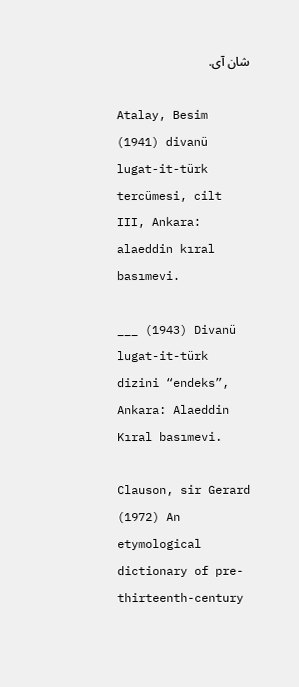شان آی.

Atalay, Besim (1941) divanü lugat-it-türk tercümesi, cilt III, Ankara: alaeddin kıral basımevi.

___ (1943) Divanü lugat-it-türk dizini “endeks”, Ankara: Alaeddin Kıral basımevi.

Clauson, sir Gerard (1972) An etymological dictionary of pre-thirteenth-century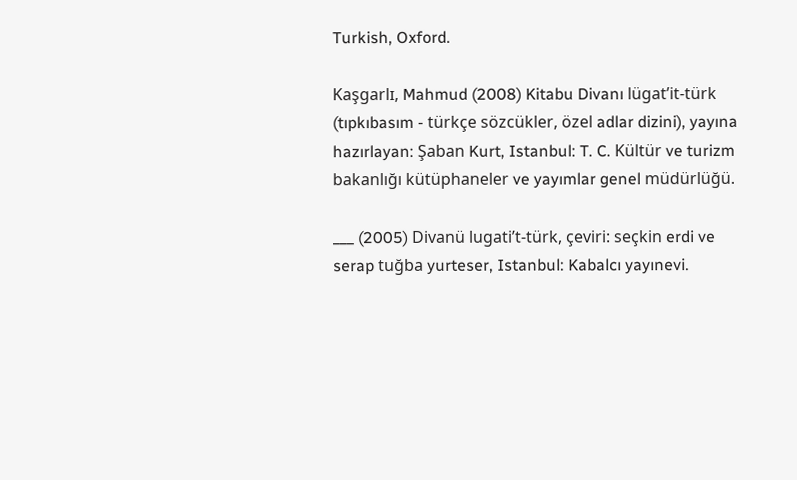Turkish, Oxford.

Kaşgarlɪ, Mahmud (2008) Kitabu Divanı lügat’it-türk (tıpkıbasım - türkçe sözcükler, özel adlar dizini), yayına hazırlayan: Şaban Kurt, Istanbul: T. C. Kültür ve turizm bakanlığı kütüphaneler ve yayımlar genel müdürlüğü.

___ (2005) Divanü lugati’t-türk, çeviri: seçkin erdi ve serap tuğba yurteser, Istanbul: Kabalcı yayınevi.